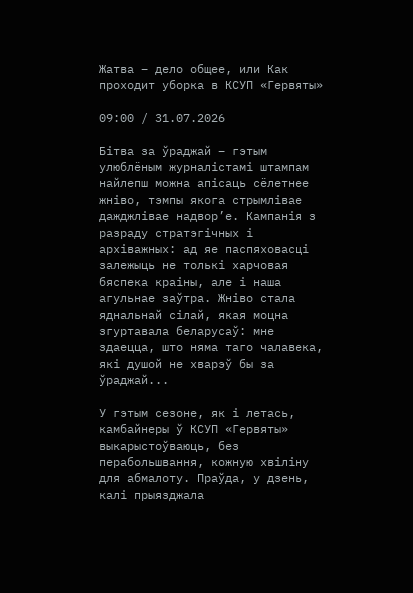Жатва – дело общее, или Как проходит уборка в КСУП «Гервяты»

09:00 / 31.07.2026

Бітва за ўраджай – гэтым улюблёным журналістамі штампам найлепш можна апісаць сёлетнее жніво, тэмпы якога стрымлівае дажджлівае надвор’е. Кампанія з разраду стратэгічных і архіважных: ад яе паспяховасці залежыць не толькі харчовая бяспека краіны, але і наша агульнае заўтра. Жніво стала яднальнай сілай, якая моцна згуртавала беларусаў: мне здаецца, што няма таго чалавека, які душой не хварэў бы за ўраджай...

У гэтым сезоне, як і летась, камбайнеры ў КСУП «Гервяты» выкарыстоўваюць, без перабольшвання, кожную хвіліну для абмалоту. Праўда, у дзень, калі прыязджала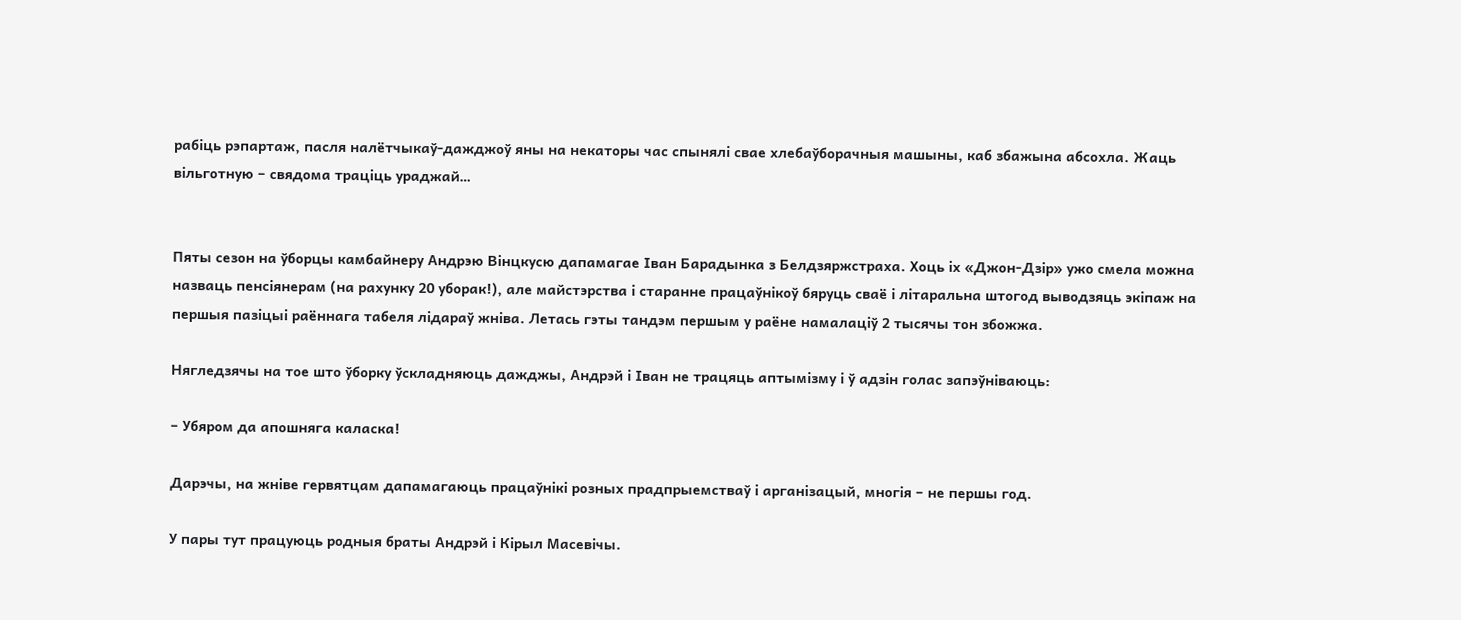рабіць рэпартаж, пасля налётчыкаў-дажджоў яны на некаторы час спынялі свае хлебаўборачныя машыны, каб збажына абсохла. Жаць вільготную – свядома траціць ураджай…


Пяты сезон на ўборцы камбайнеру Андрэю Вінцкусю дапамагае Іван Барадынка з Белдзяржстраха. Хоць іх «Джон-Дзір» ужо смела можна назваць пенсіянерам (на рахунку 20 уборак!), але майстэрства і старанне працаўнікоў бяруць сваё і літаральна штогод выводзяць экіпаж на першыя пазіцыі раённага табеля лідараў жніва. Летась гэты тандэм першым у раёне намалаціў 2 тысячы тон збожжа.

Нягледзячы на тое што ўборку ўскладняюць дажджы, Андрэй і Іван не трацяць аптымізму і ў адзін голас запэўніваюць:

– Убяром да апошняга каласка!

Дарэчы, на жніве гервятцам дапамагаюць працаўнікі розных прадпрыемстваў і арганізацый, многія – не першы год.

У пары тут працуюць родныя браты Андрэй і Кірыл Масевічы.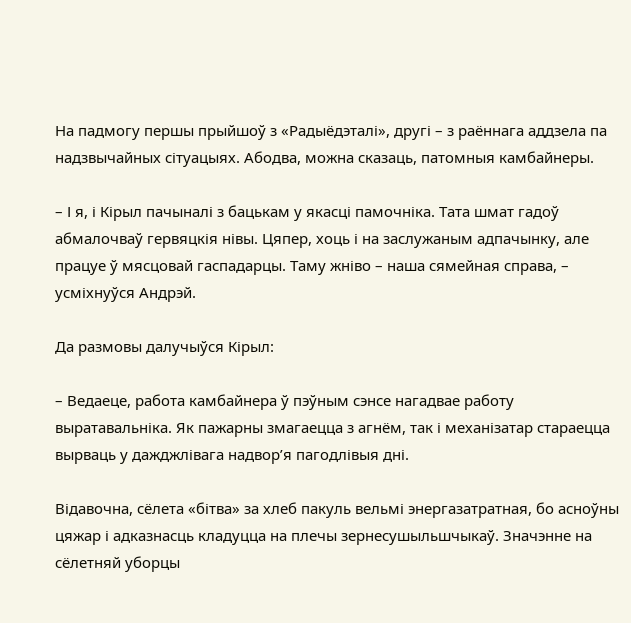На падмогу першы прыйшоў з «Радыёдэталі», другі – з раённага аддзела па надзвычайных сітуацыях. Абодва, можна сказаць, патомныя камбайнеры.

– І я, і Кірыл пачыналі з бацькам у якасці памочніка. Тата шмат гадоў абмалочваў гервяцкія нівы. Цяпер, хоць і на заслужаным адпачынку, але працуе ў мясцовай гаспадарцы. Таму жніво – наша сямейная справа, – усміхнуўся Андрэй.

Да размовы далучыўся Кірыл:

– Ведаеце, работа камбайнера ў пэўным сэнсе нагадвае работу выратавальніка. Як пажарны змагаецца з агнём, так і механізатар стараецца вырваць у дажджлівага надвор’я пагодлівыя дні.

Відавочна, сёлета «бітва» за хлеб пакуль вельмі энергазатратная, бо асноўны цяжар і адказнасць кладуцца на плечы зернесушыльшчыкаў. Значэнне на сёлетняй уборцы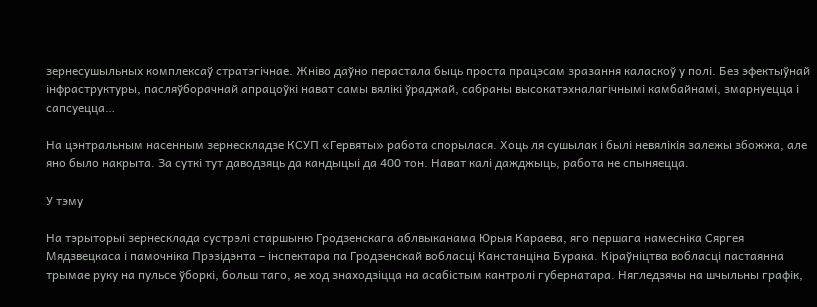зернесушыльных комплексаў стратэгічнае. Жніво даўно перастала быць проста працэсам зразання каласкоў у полі. Без эфектыўнай інфраструктуры, пасляўборачнай апрацоўкі нават самы вялікі ўраджай, сабраны высокатэхналагічнымі камбайнамі, змарнуецца і сапсуецца…

На цэнтральным насенным зернескладзе КСУП «Гервяты» работа спорылася. Хоць ля сушылак і былі невялікія залежы збожжа, але яно было накрыта. За суткі тут даводзяць да кандыцыі да 400 тон. Нават калі дажджыць, работа не спыняецца.

У тэму

На тэрыторыі зернесклада сустрэлі старшыню Гродзенскага аблвыканама Юрыя Караева, яго першага намесніка Сяргея Мядзвецкаса і памочніка Прэзідэнта – інспектара па Гродзенскай вобласці Канстанціна Бурака. Кіраўніцтва вобласці пастаянна трымае руку на пульсе ўборкі, больш таго, яе ход знаходзіцца на асабістым кантролі губернатара. Нягледзячы на шчыльны графік,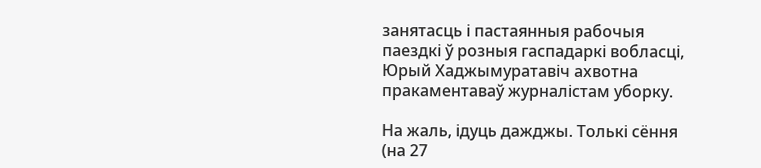занятасць і пастаянныя рабочыя паездкі ў розныя гаспадаркі вобласці, Юрый Хаджымуратавіч ахвотна пракаментаваў журналістам уборку.

На жаль, ідуць дажджы. Толькі сёння (на 27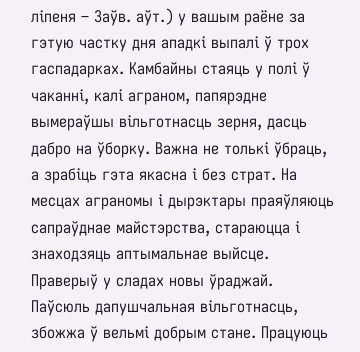ліпеня – Заўв. аўт.) у вашым раёне за гэтую частку дня ападкі выпалі ў трох гаспадарках. Камбайны стаяць у полі ў чаканні, калі аграном, папярэдне вымераўшы вільготнасць зерня, дасць дабро на ўборку. Важна не толькі ўбраць, а зрабіць гэта якасна і без страт. На месцах аграномы і дырэктары праяўляюць сапраўднае майстэрства, стараюцца і знаходзяць аптымальнае выйсце. Праверыў у сладах новы ўраджай. Паўсюль дапушчальная вільготнасць, збожжа ў вельмі добрым стане. Працуюць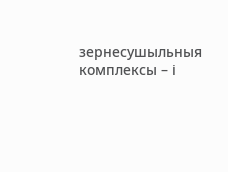зернесушыльныя комплексы – і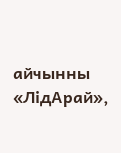айчынны «ЛідАрай»,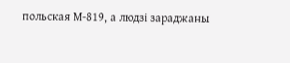польская М-819, а людзі зараджаны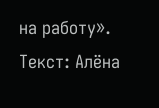на работу».
Текст: Алёна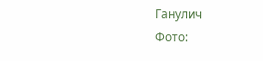Ганулич
Фото: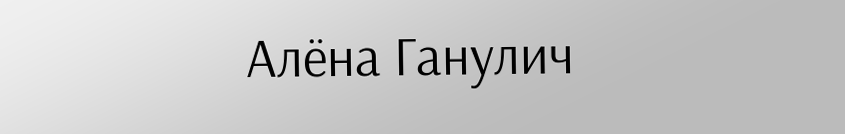Алёна Ганулич